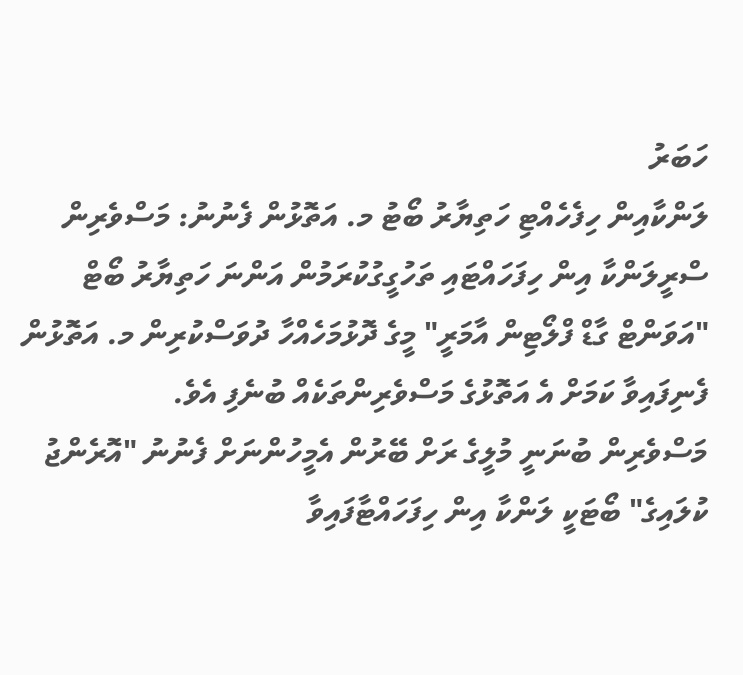ހަބަރު
ލަންކާއިން ހިފެހެއްޓި ހަތިޔާރު ބޯޓު މ. އަތޮޅުން ފެނުނު: މަސްވެރިން
ސްރީލަންކާ އިން ހިފަހައްޓައި ތަހުގީގުކުރަމުން އަންނަ ހަތިޔާރު ބޯޓް "އަވަންޓް ގާޑް ފްލޯޓިން އާމަރީ" މީގެ ދޮޅުމަހެއްހާ ދުވަސްކުރިން މ. އަތޮޅުން ފެނިފައިވާ ކަމަށް އެ އަތޮޅުގެ މަސްވެރިންތަކެއް ބުނެފި އެވެ.
މަސްވެރިން ބުނަނީ މުލީގެ ރަށް ބޭރުން އެމީހުންނަށް ފެނުނު "އޮރެންޖު ކުލައިގެ" ބޯޓަކީ ލަންކާ އިން ހިފަހައްޓާފައިވާ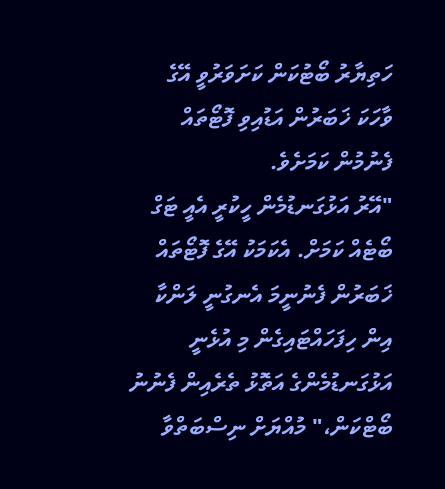ހަތިޔާރު ބޯޓުކަން ކަށަވަރުވީ އޭގެ ވާހަކަ ޚަބަރުން އަޑުއިވި ފޮޓޯތައް ފެނުމުން ކަމަށެވެ.
"އޭރު އަޅުގަނޑުމެން ހީކުރީ އެއީ ޓަގް ބޯޓެއް ކަމަށް. އެކަމަކު އޭގެ ފޮޓޯތައް ޚަބަރުން ފެނުނީމަ އެނގުނީ ލަންކާ އިން ހިފަހައްޓައިގެން މި އުޅެނީ އަޅުގަނޑުމެންގެ އަތޮޅު ތެރެއިން ފެނުނު ބޯޓްކަން،" މުއްޔަށް ނިސްބަތްވާ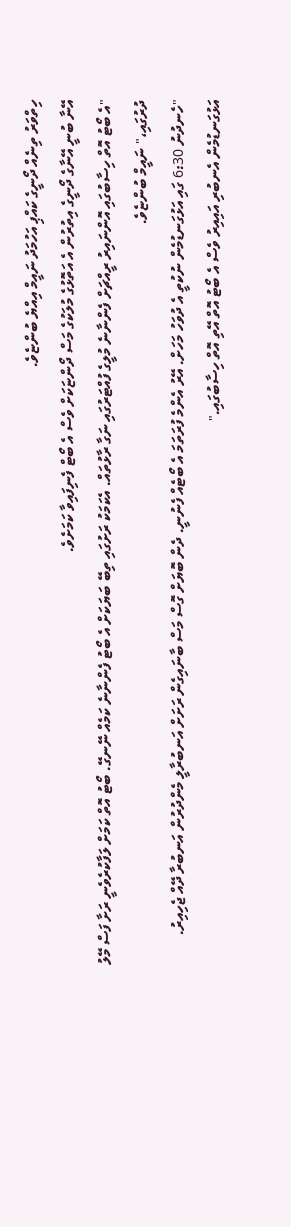ހިތްވަރު ތިނެއް ދޯނީގެ ކައްޕި އަހުމަދު ނައީމް އިއްޔެ ބުންޏެވެ.
އޭނާ ބުނީ އޭނާގެ ދޯނީގެ އިތުރުން އެ އަތޮޅުގެ މުލަކުގެ މަސް ދޯންޏަކަށް ވެސް އެ ބޯޓް ފެނިފައިވާ ކަމަށެވެ.
"އެ ބޯޓު އޮތް ހިސާބުގައި އޮންނައިރު ރީއްޗަށް ފެންނާނެ މުލީގެ ފުއްޓަރުގައި ނަގާ ރާޅުތައް. އެކަމަކު ރަށުގައި ތިބޭ ބަޔަކަށް އެ ބޯޓު ފެންނާނެ ކަމެއް ނޭނގޭ. ބޯޓު އޮތް ކަމަށް ލަފާކުރެވެނީ ރަށާ ފަސް މޭލު ދުރުގައި،" ނައީމް ބުންޏެވެ.
"ހެނދުނު 6:30 ގައި އަޅުގަނޑުމެން ނުކުތީ އެ ދުވަހު މަހަށް. އޭރު އެންމެ ފުރަތަމަ އެ ބޯޓެއް ފެނުނީ. ދެން ބޮޔަށް ގޮސް މަސް ބާނައިގެން ރަށަށް އަނބުރާލީ މެންދުރުން އަނބުރާ ދޭއް ޖެހިއިރު. އަޅުގަނޑުމެން އެނބުރި އައިއިރު ވެސް އެ ބޯޓު އޮތް އޭތި އޮތް ހިސާބުގައި."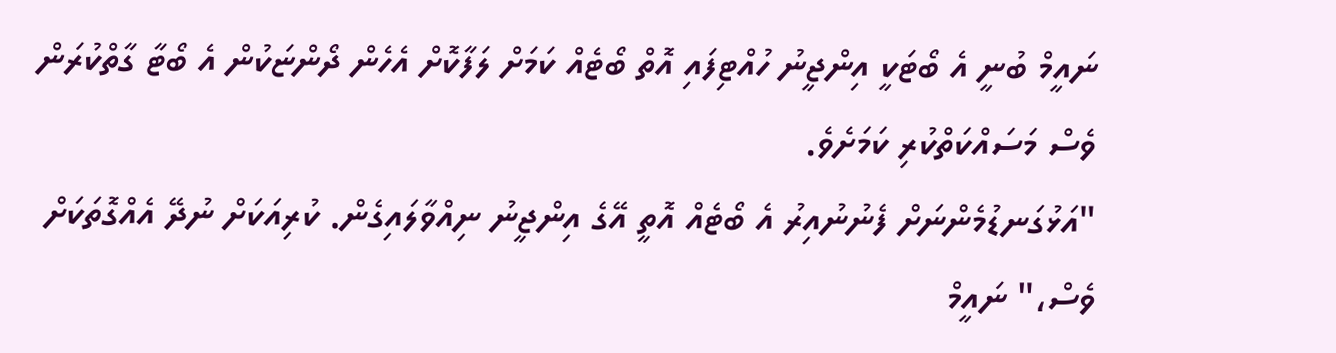ނައީމް ބުނީ އެ ބޯޓަކީ އިންޖީނު ހުއްޓިފައި އޮތް ބޯޓެއް ކަމަށް ލަފާކޮށް އެހެން ދޯންޏަކުން އެ ބޯޓާ ގާތްކުރަން ވެސް މަސައްކަތްކުރި ކަމަށެވެ.
"އަޅުގަނޑުމެންނަށް ފެނުނުއިރު އެ ބޯޓެއް އޮތީ އޭގެ އިންޖީނު ނިއްވާލައިގެން. ކުރިއަކަށް ނުދޭ އެއްގޮތަކަށް ވެސް،" ނައީމް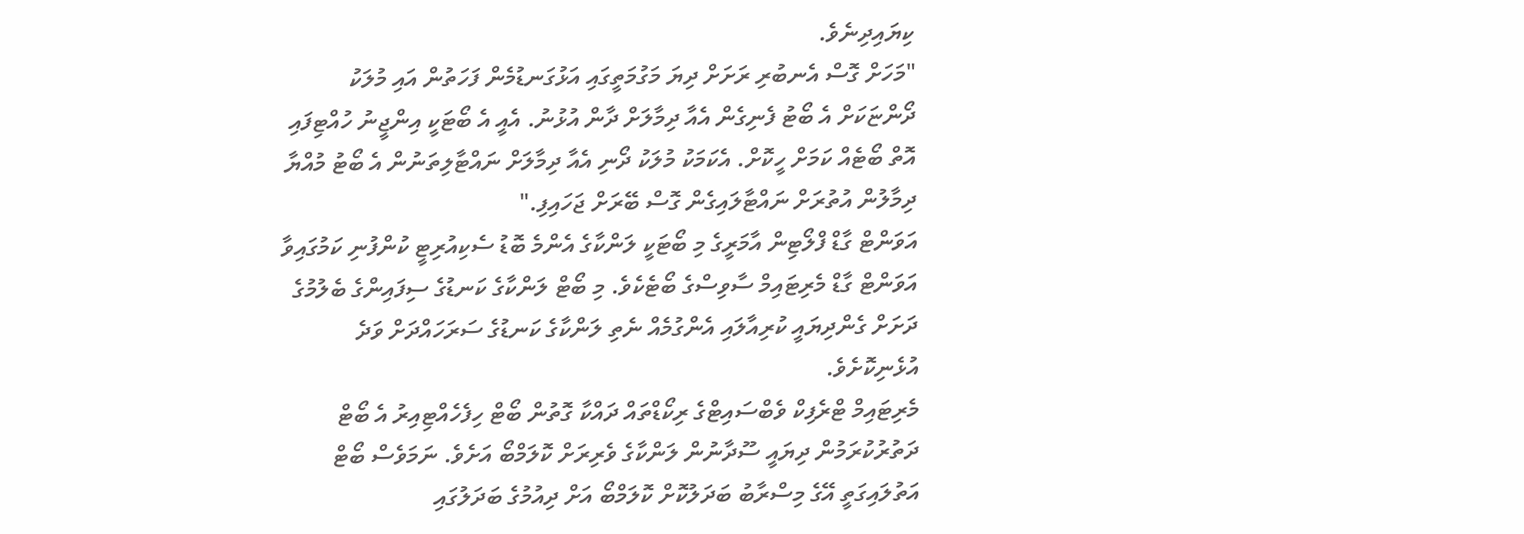ކިޔައިދިނެވެ.
"މަހަށް ގޮސް އެނބުރި ރަށަށް ދިޔަ މަގުމަތީގައި އަޅުގަނޑުމެން ފަހަތުން އައި މުލަކު ދޯންޏަކަށް އެ ބޯޓު ފެނިގެން އެއާ ދިމާލަށް ދާން އުޅުނު. އެއީ އެ ބޯޓަކީ އިންޖީނު ހުއްޓިފައި އޮތް ބޯޓެއް ކަމަށް ހީކޮށް. އެކަމަކު މުލަކު ދޯނި އެއާ ދިމާލަށް ނައްޓާލިތަނުން އެ ބޯޓު މުއްޔާ ދިމާލުން އުތުރަށް ނައްޓާލައިގެން ގޮސް ބޭރަށް ޖަހައިފި."
އަވަންޓް ގާޑް ފްލޯޓިން އާމަރީގެ މި ބޯޓަކީ ލަންކާގެ އެންމެ ބޮޑު ސެކިއުރިޓީ ކުންފުނި ކަމުގައިވާ އަވަންޓް ގާޑް މެރިޓައިމް ސާވިސްގެ ބޯޓެކެވެ. މި ބޯޓް ލަންކާގެ ކަނޑުގެ ސިފައިންގެ ބެލުމުގެ ދަށަށް ގެންދިޔައީ ކުރިއާލައި އެންގުމެއް ނެތި ލަންކާގެ ކަނޑުގެ ސަރަހައްދަށް ވަދެ އުޅެނިކޮށެވެ.
މެރިޓައިމް ޓްރެފިކް ވެބްސައިޓްގެ ރިކޯޑްތައް ދައްކާ ގޮތުން ބޯޓް ހިފެހެއްޓިއިރު އެ ބޯޓް ދަތުރުކުރަމުން ދިޔައީ ސޫދާނުން ލަންކާގެ ވެރިރަށް ކޮލަމްބޯ އަށެވެ. ނަމަވެސް ބޯޓް އަތުލައިގަތީ އޭގެ މިސްރާބު ބަދަލުކޮށް ކޮލަމްބޯ އަށް ދިއުމުގެ ބަދަލުގައި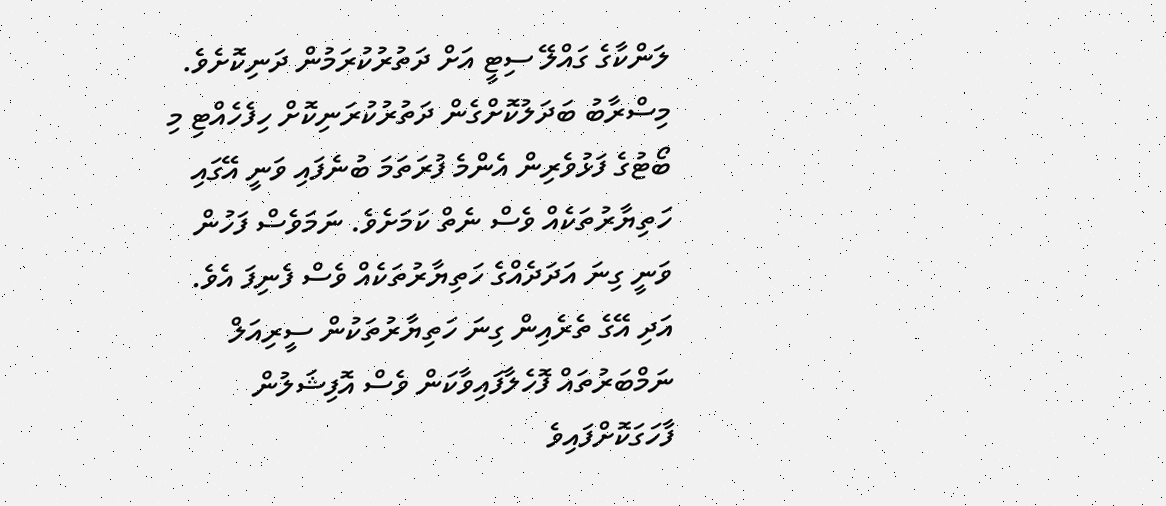ލަންކާގެ ގައްލޭ ސިޓީ އަށް ދަތުރުކުރަމުން ދަނިކޮށެވެ.
މިސްރާބު ބަދަލުކޮށްގެން ދަތުރުކުރަނިކޮށް ހިފެހެއްޓި މި ބޯޓުގެ ފަޅުވެރިން އެންމެ ފުރަތަމަ ބުނެފައި ވަނީ އޭގައި ހަތިޔާރުތަކެއް ވެސް ނެތް ކަމަށެވެ. ނަމަވެސް ފަހުން ވަނީ ގިނަ އަދަދެއްގެ ހަތިޔާރުތަކެއް ވެސް ފެނިފަ އެވެ. އަދި އޭގެ ތެރެއިން ގިނަ ހަތިޔާރުތަކުން ސީރިއަލް ނަމްބަރުތައް ފޮހެލާފައިވާކަން ވެސް އޮފިޝަލުން ފާހަގަކޮށްފައިވެ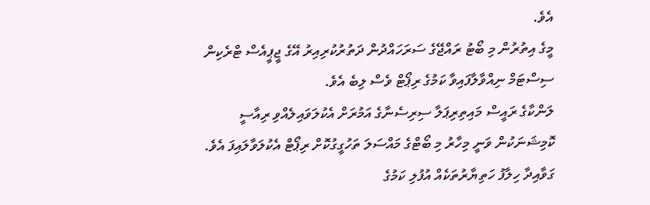އެވެ.
މީގެ އިތުރުން މި ބޯޓު ރައްޖޭގެ ސަރަހައްދުން ދަތުރުކުރިއިރު އޭގެ ޖީޕީއެސް ޓްރެކިން ސިސްޓަމް ނިއްވާލާފައިވާ ކަމުގެ ރިޕޯޓް ވެސް ލިބެ އެވެ.
ލަންކާގެ ރައީސް މައިތިރިޕަލާ ސިރިސެނާގެ އަމުރަށް އެކުލަވައިލެއްވި ރިއާސީ ކޮމިޝަނަކުން ވަނީ މިހާރު މި ބޯޓްގެ މައްސަލަ ތަހުގީގުކޮށް ރިޕޯޓް އެކުލަވާލައިފަ އެވެ.
ގަވާއިދާ ހިލާފު ހަތިޔާރުތަކެއް އުފުލި ކަމުގެ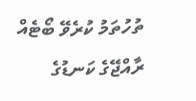ތުހުތަމު ކުރެވޭ ބޯޓެއް ރާއްޖޭގެ ކަނޑުގެ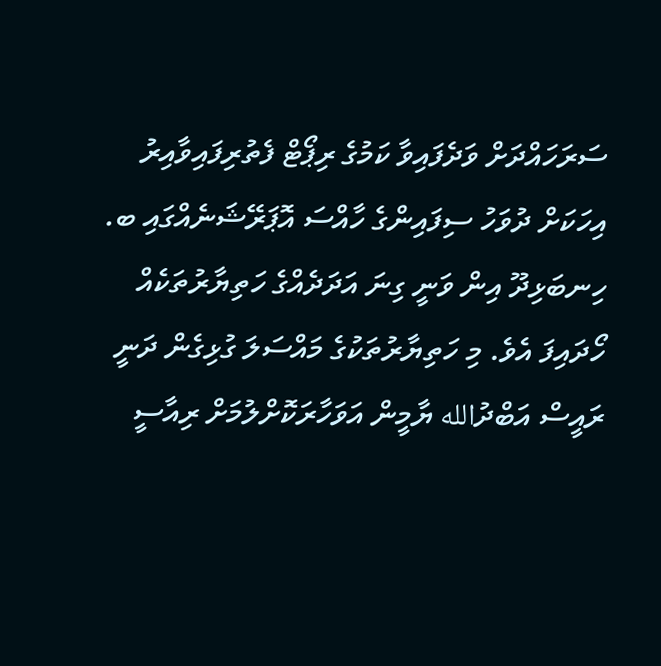ސަރަހައްދަށް ވަދެފައިވާ ކަމުގެ ރިޕޯޓް ފެތުރިފައިވާއިރު އިހަކަށް ދުވަހު ސިފައިންގެ ހާއްސަ އޮޕަރޭޝަނެއްގައި ބ. ހިނބަޅިދޫ އިން ވަނީ ގިނަ އަދަދެއްގެ ހަތިޔާރުތަކެއް ހޯދައިފަ އެވެ. މި ހަތިޔާރުތަކުގެ މައްސަލަ ގުޅިގެން ދަނީ ރައީސް އަބްދުالله ޔާމީން އަވަހާރަކޮށްލުމަށް ރިއާސީ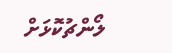ލޯންޗުކޮޅަށް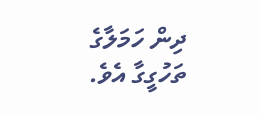ދިން ހަމަލާގެ ތަހުގީގާ އެވެ.